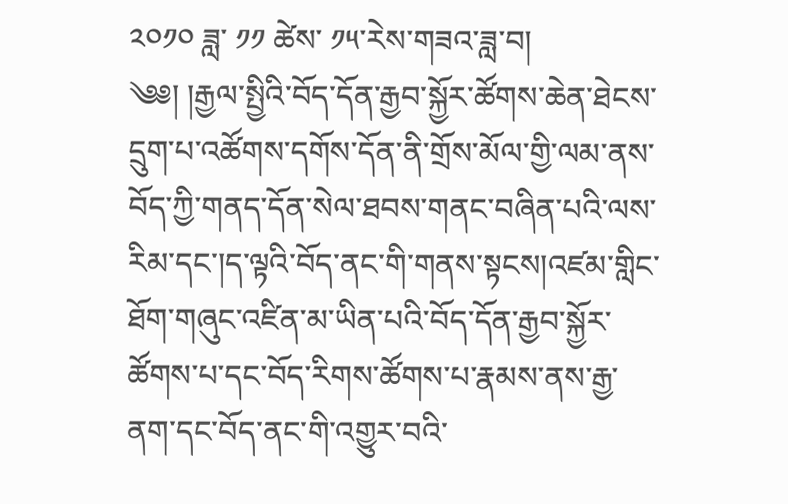༢༠༡༠ ཟླ་ ༡༡ ཚེས་ ༡༥་རེས་གཟའ་ཟླ་བ།
༄༅། །རྒྱལ་སྤྱིའི་བོད་དོན་རྒྱབ་སྐྱོར་ཚོགས་ཆེན་ཐེངས་དྲུག་པ་འཚོགས་དགོས་དོན་ནི་གྲོས་མོལ་གྱི་ལམ་ནས་བོད་ཀྱི་གནད་དོན་སེལ་ཐབས་གནང་བཞིན་པའི་ལས་རིམ་དང་།ད་ལྟའི་བོད་ནང་གི་གནས་སྟངས།འཛམ་གླིང་ཐོག་གཞུང་འཛིན་མ་ཡིན་པའི་བོད་དོན་རྒྱབ་སྐྱོར་ཚོགས་པ་དང་བོད་རིགས་ཚོགས་པ་རྣམས་ནས་རྒྱ་ནག་དང་བོད་ནང་གི་འགྱུར་བའི་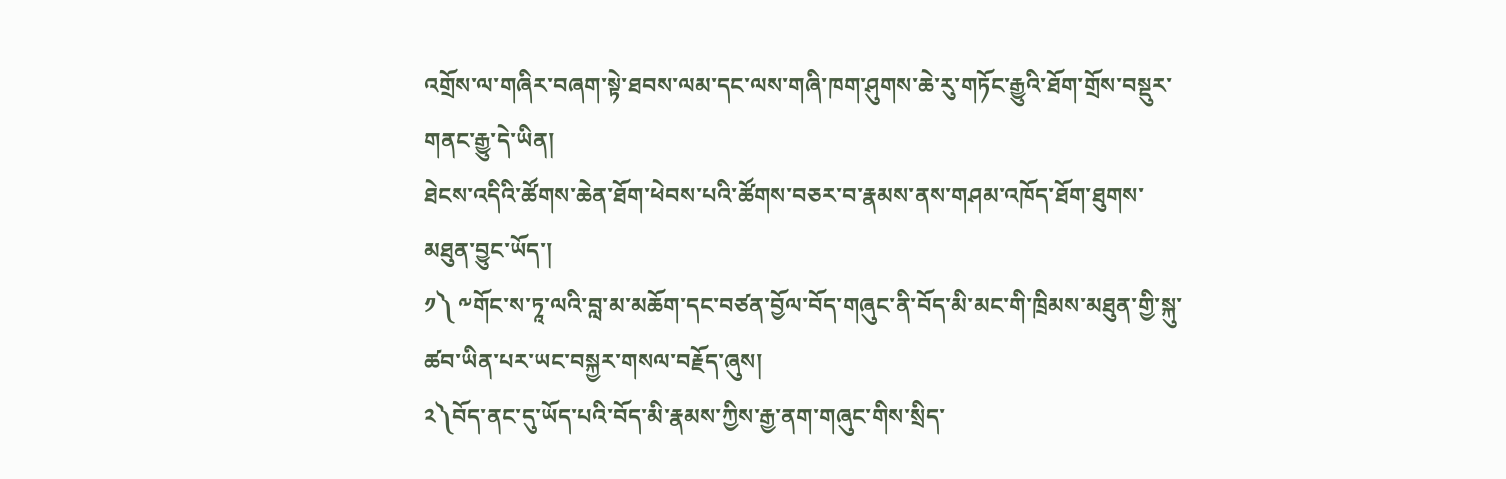འགྲོས་ལ་གཞིར་བཞག་སྟེ་ཐབས་ལམ་དང་ལས་གཞི་ཁག་ཤུགས་ཆེ་རུ་གཏོང་རྒྱུའི་ཐོག་གྲོས་བསྡུར་གནང་རྒྱུ་དེ་ཡིན།
ཐེངས་འདིའི་ཚོགས་ཆེན་ཐོག་ཕེབས་པའི་ཚོགས་བཅར་བ་རྣམས་ནས་གཤམ་འཁོད་ཐོག་ཐུགས་མཐུན་བྱུང་ཡོད་།
༡༽ ༸གོང་ས་ཏཱ་ལའི་བླ་མ་མཆོག་དང་བཙན་བྱོལ་བོད་གཞུང་ནི་བོད་མི་མང་གི་ཁྲིམས་མཐུན་གྱི་སྐུ་ཚབ་ཡིན་པར་ཡང་བསྐྱར་གསལ་བརྗོད་ཞུས།
༢༽བོད་ནང་དུ་ཡོད་པའི་བོད་མི་རྣམས་ཀྱིས་རྒྱ་ནག་གཞུང་གིས་སྲིད་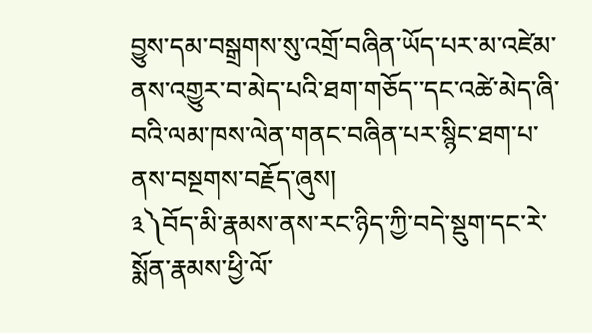བྱུས་དམ་བསྒྲགས་སུ་འགྲོ་བཞིན་ཡོད་པར་མ་འཛེམ་ནས་འགྱུར་བ་མེད་པའི་ཐག་གཅོད་་དང་འཚེ་མེད་ཞི་བའི་ལམ་ཁས་ལེན་གནང་བཞིན་པར་སྙིང་ཐག་པ་ནས་བསྔགས་བརྗོད་ཞུས།
༣༽བོད་མི་རྣམས་ནས་རང་ཉིད་ཀྱི་བདེ་སྡུག་དང་རེ་སྨོན་རྣམས་ཕྱི་ལོ་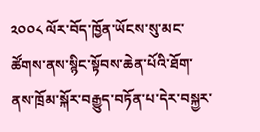༢༠༠༨ ལོར་བོད་ཁྱོན་ཡོངས་སུ་མང་ཚོགས་ནས་སྙིང་སྟོབས་ཆེན་པོའི་ཐོག་ནས་ཁྲོམ་སྐོར་བརྒྱུད་བཏོན་པ་དེར་བསྐྱར་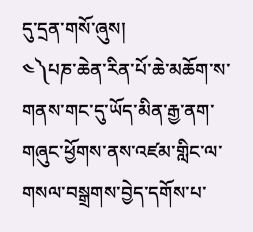དུ་དྲན་གསོ་ཞུས།
༤༽པཎ་ཆེན་རིན་པོ་ཆེ་མཆོག་ས་གནས་གང་དུ་ཡོད་མིན་རྒྱ་ནག་གཞུང་ཕྱོགས་ནས་འཛམ་གླིང་ལ་གསལ་བསྒྲགས་བྱེད་དགོས་པ་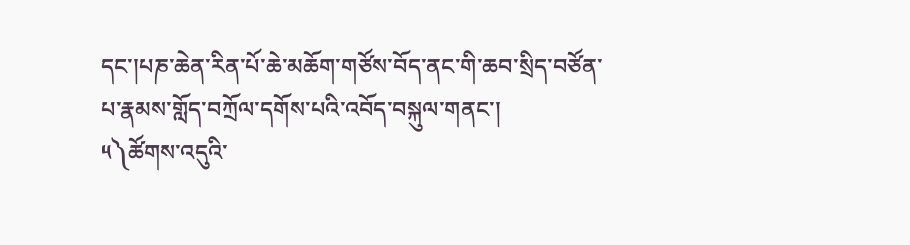དང་།པཎ་ཆེན་རིན་པོ་ཆེ་མཆོག་གཙོས་བོད་ནང་གི་ཆབ་སྲིད་བཙོན་པ་རྣམས་གློད་བཀྲོལ་དགོས་པའི་འབོད་བསྐུལ་གནང་།
༥༽ཚོགས་འདུའི་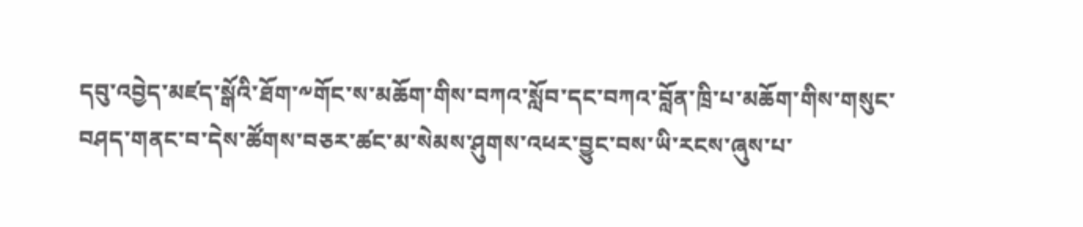དབུ་འབྱེད་མཛད་སྒོའི་ཐོག་༸གོང་ས་མཆོག་གིས་བཀའ་སློབ་དང་བཀའ་བློན་ཁྲི་པ་མཆོག་གིས་གསུང་བཤད་གནང་བ་དེས་ཚོགས་བཅར་ཚང་མ་སེམས་ཤུགས་འཕར་བྱུང་བས་ཡི་རངས་ཞུས་པ་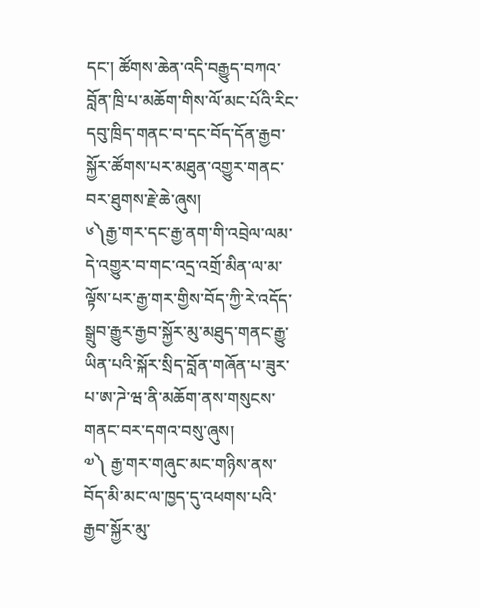དང་། ཚོགས་ཆེན་འདི་བརྒྱུད་བཀའ་བློན་ཁྲི་པ་མཆོག་གིས་ལོ་མང་པོའི་རིང་དབུ་ཁྲིད་གནང་བ་དང་བོད་དོན་རྒྱབ་སྐྱོར་ཚོགས་པར་མཐུན་འགྱུར་གནང་བར་ཐུགས་རྗེ་ཆེ་ཞུས།
༦༽རྒྱ་གར་དང་རྒྱ་ནག་གི་འབྲེལ་ལམ་དེ་འགྱུར་བ་གང་འདྲ་འགྲོ་མིན་ལ་མ་ལྟོས་པར་རྒྱ་གར་གྱིས་བོད་ཀྱི་རེ་འདོད་སྒྲུབ་རྒྱུར་རྒྱབ་སྐྱོར་མུ་མཐུད་གནང་རྒྱུ་ཡིན་པའི་སྐོར་སྲིད་བློན་གཞོན་པ་ཟུར་པ་ཨ་ཌེ་ཝ་ནི་མཆོག་ནས་གསུངས་གནང་བར་དགའ་བསུ་ཞུས།
༧༽ རྒྱ་གར་གཞུང་མང་གཉིས་ནས་བོད་མི་མང་ལ་ཁྱད་དུ་འཕགས་པའི་རྒྱབ་སྐྱོར་མུ་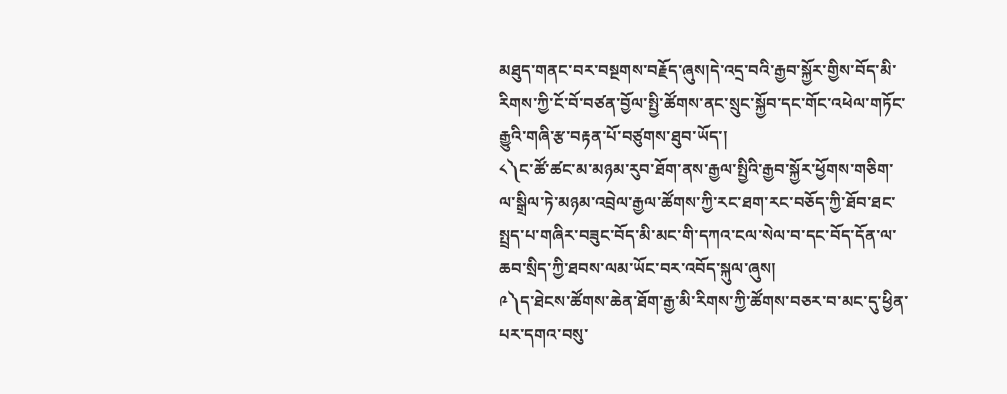མཐུད་གནང་བར་བསྔགས་བརྗོད་ཞུས།དེ་འདྲ་བའི་རྒྱབ་སྐྱོར་གྱིས་བོད་མི་རིགས་ཀྱི་ངོ་བོ་བཙན་བྱོལ་སྤྱི་ཚོགས་ནང་སྲུང་སྐྱོབ་དང་གོང་འཕེལ་གཏོང་རྒྱུའི་གཞི་རྩ་བརྟན་པོ་བཙུགས་ཐུབ་ཡོད་།
༨༽ང་ཚོ་ཚང་མ་མཉམ་རུབ་ཐོག་ནས་རྒྱལ་སྤྱིའི་རྒྱབ་སྐྱོར་ཕྱོགས་གཅིག་ལ་སྒྲིལ་ཏེ་མཉམ་འབྲེལ་རྒྱལ་ཚོགས་ཀྱི་རང་ཐག་རང་བཅོད་ཀྱི་ཐོབ་ཐང་སྤྲད་པ་གཞིར་བཟུང་བོད་མི་མང་གི་དཀའ་ངལ་སེལ་བ་དང་བོད་དོན་ལ་ཆབ་སྲིད་ཀྱི་ཐབས་ལམ་ཡོང་བར་འབོད་སྐུལ་ཞུས།
༩༽ད་ཐེངས་ཚོགས་ཆེན་ཐོག་རྒྱ་མི་རིགས་ཀྱི་ཚོགས་བཅར་བ་མང་དུ་ཕྱིན་པར་དགའ་བསུ་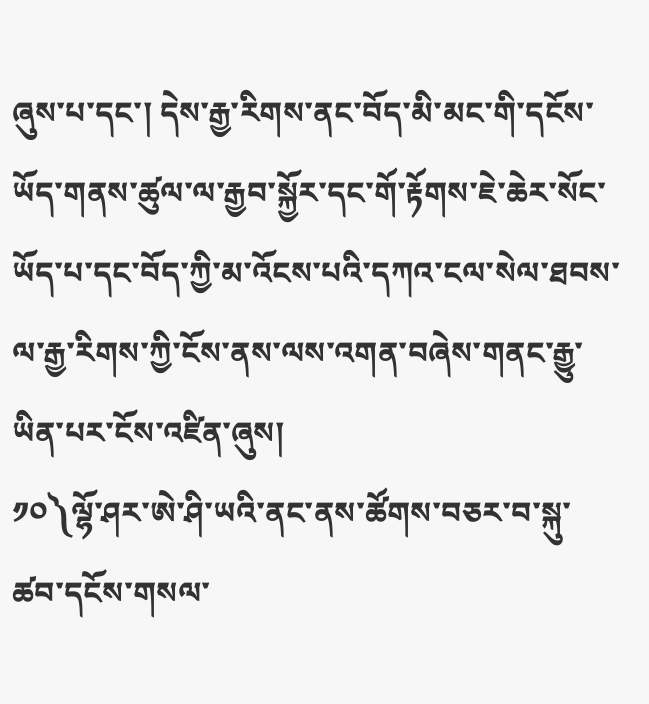ཞུས་པ་དང་། དེས་རྒྱ་རིགས་ནང་བོད་མི་མང་གི་དངོས་ཡོད་གནས་ཚུལ་ལ་རྒྱབ་སྐྱོར་དང་གོ་རྟོགས་ཇེ་ཆེར་སོང་ཡོད་པ་དང་བོད་ཀྱི་མ་འོངས་པའི་དཀའ་ངལ་སེལ་ཐབས་ལ་རྒྱ་རིགས་ཀྱི་ངོས་ནས་ལས་འགན་བཞེས་གནང་རྒྱུ་ཡིན་པར་ངོས་འཛིན་ཞུས།
༡༠༽ལྷོ་ཤར་ཨེ་ཤི་ཡའི་ནང་ནས་ཚོགས་བཅར་བ་སྐུ་ཚབ་དངོས་གསལ་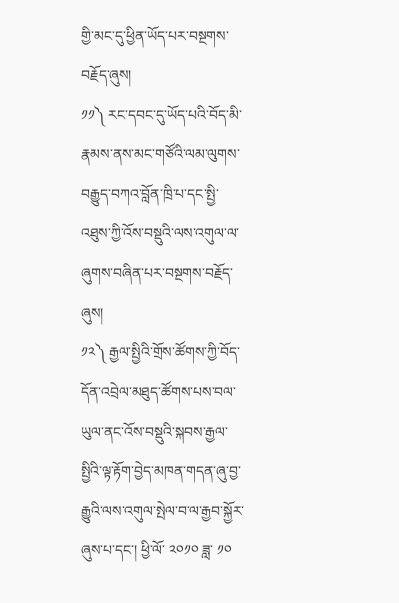གྱི་མང་དུ་ཕྱིན་ཡོད་པར་བསྔགས་བརྗོད་ཞུས།
༡༡༽ རང་དབང་དུ་ཡོད་པའི་བོད་མི་རྣམས་ནས་མང་གཙོའི་ལམ་ལུགས་བརྒྱུད་བཀའ་བློན་ཁྲི་པ་དང་སྤྱི་འཐུས་ཀྱི་འོས་བསྡུའི་ལས་འགུལ་ལ་ཞུགས་བཞིན་པར་བསྔགས་བརྗོད་ཞུས།
༡༢༽ རྒྱལ་སྤྱིའི་གྲོས་ཚོགས་ཀྱི་བོད་དོན་འབྲེལ་མཐུད་ཚོགས་པས་བལ་ཡུལ་ནང་འོས་བསྡུའི་སྐབས་རྒྱལ་སྤྱིའི་ལྟ་རྟོག་བྱེད་མཁན་གདན་ཞུ་བྱ་རྒྱུའི་ལས་འགུལ་སྤེལ་བ་ལ་རྒྱབ་སྐྱོར་ཞུས་པ་དང་། ཕྱི་ལོ་ ༢༠༡༠ ཟླ་ ༡༠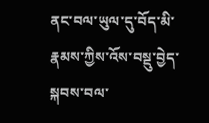ནང་བལ་ཡུལ་དུ་བོད་མི་རྣམས་ཀྱིས་འོས་བསྡུ་བྱེད་སྐབས་བལ་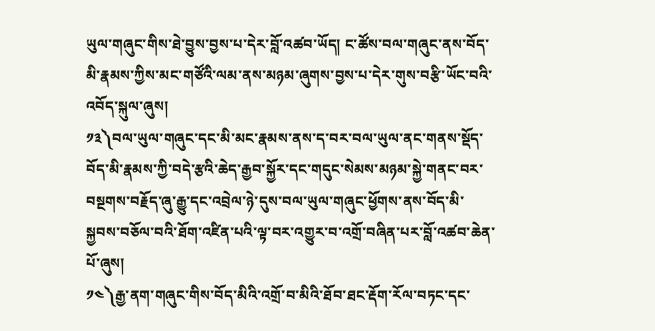ཡུལ་གཞུང་གིས་ཐེ་བྱུས་བྱས་པ་དེར་བློ་འཚབ་ཡོད། ང་ཚོས་བལ་གཞུང་ནས་བོད་མི་རྣམས་ཀྱིས་མང་གཙོའི་ལམ་ནས་མཉམ་ཞུགས་བྱས་པ་དེར་གུས་བརྩི་ཡོང་བའི་འབོད་སྐུལ་ཞུས།
༡༣༽བལ་ཡུལ་གཞུང་དང་མི་མང་རྣམས་ནས་ད་བར་བལ་ཡུལ་ནང་གནས་སྡོད་བོད་མི་རྣམས་ཀྱི་བདེ་རྩའི་ཆེད་རྒྱབ་སྐྱོར་དང་གདུང་སེམས་མཉམ་སྐྱེ་གནང་བར་བསྔགས་བརྗོད་ཞུ་རྒྱུ་དང་འབྲེལ་ཉེ་དུས་བལ་ཡུལ་གཞུང་ཕྱོགས་ནས་བོད་མི་སྐྱབས་བཅོལ་བའི་ཐོག་འཛིན་པའི་ལྟ་བར་འགྱུར་བ་འགྲོ་བཞིན་པར་བློ་འཚབ་ཆེན་པོ་ཞུས།
༡༤༽རྒྱ་ནག་གཞུང་གིས་བོད་མིའི་འགྲོ་བ་མིའི་ཐོབ་ཐང་རྡོག་རོལ་བཏང་དང་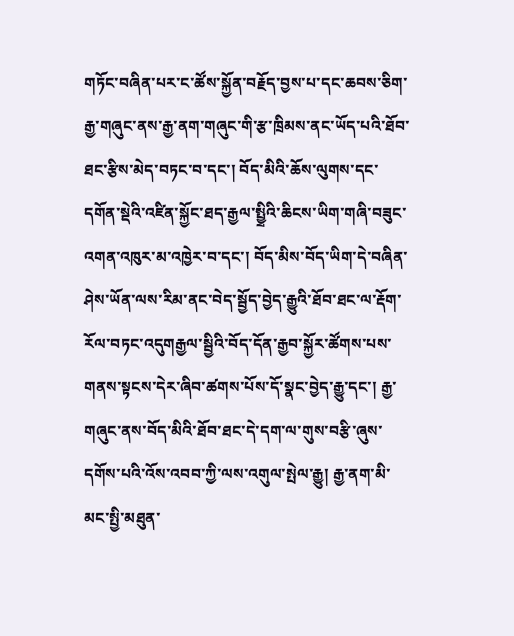གཏོང་བཞིན་པར་ང་ཚོས་སྐྱོན་བརྗོད་བྱས་པ་དང་ཆབས་ཅིག་རྒྱ་གཞུང་ནས་རྒྱ་ནག་གཞུང་གི་རྩ་ཁྲིམས་ནང་ཡོད་པའི་ཐོབ་ཐང་རྩིས་མེད་བཏང་བ་དང་། བོད་མིའི་ཆོས་ལུགས་དང་དགོན་སྡེའི་འཛིན་སྐྱོང་ཐད་རྒྱལ་སྤྱྲིའི་ཆིངས་ཡིག་གཞི་བཟུང་འགན་འཁུར་མ་འཁྱེར་བ་དང་། བོད་མིས་བོད་ཡིག་དེ་བཞིན་ཤེས་ཡོན་ལས་རིམ་ནང་བེད་སྦྱོད་བྱེད་རྒྱུའི་ཐོབ་ཐང་ལ་རྡོག་རོལ་བཏང་འདུགརྒྱལ་སྦྱིའི་བོད་དོན་རྒྱབ་སྐྱོར་ཚོགས་པས་གནས་སྟངས་དེར་ཞིབ་ཚགས་པོས་དོ་སྣང་བྱེད་རྒྱུ་དང་། རྒྱ་གཞུང་ནས་བོད་མིའི་ཐོབ་ཐང་དེ་དག་ལ་གུས་བརྩི་ཞུས་དགོས་པའི་འོས་འབབ་ཀྱི་ལས་འགུལ་སྤེལ་རྒྱུ། རྒྱ་ནག་མི་མང་སྤྱི་མཐུན་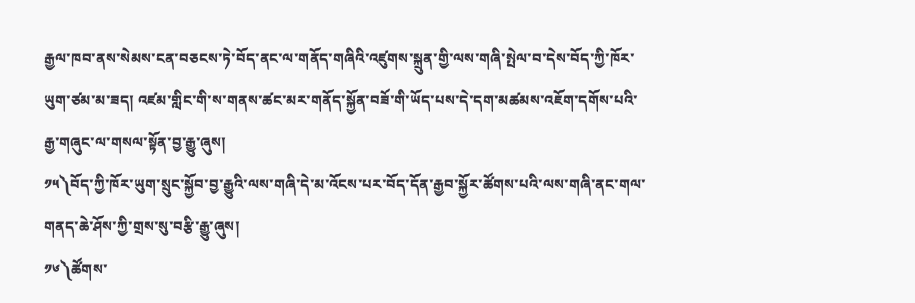རྒྱལ་ཁབ་ནས་སེམས་ངན་བཅངས་ཏེ་བོད་ནང་ལ་གནོད་གཞིའི་འཛུགས་སྐྲུན་གྱི་ལས་གཞི་སྤེལ་བ་དེས་བོད་ཀྱི་ཁོར་ཡུག་ཙམ་མ་ཟད། འཛམ་གླིང་གི་ས་གནས་ཚང་མར་གནོད་སྐྱོན་བཟོ་གི་ཡོད་པས་དེ་དག་མཚམས་འཇོག་དགོས་པའི་རྒྱ་གཞུང་ལ་གསལ་སྟོན་བྱ་རྒྱུ་ཞུས།
༡༥༽བོད་ཀྱི་ཁོར་ཡུག་སྲུང་སྐྱོབ་བྱ་རྒྱུའི་ལས་གཞི་དེ་མ་འོངས་པར་བོད་དོན་རྒྱབ་སྐྱོར་ཚོགས་པའི་ལས་གཞི་ནང་གལ་གནད་ཆེ་ཤོས་ཀྱི་གྲས་སུ་བརྩི་རྒྱུ་ཞུས།
༡༦༽ཚོགས་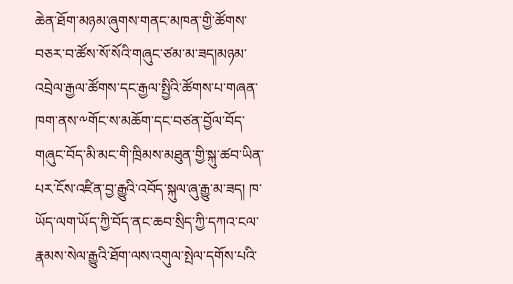ཆེན་ཐོག་མཉམ་ཞུགས་གནང་མཁན་གྱི་ཚོགས་བཅར་བ་ཚོས་སོ་སོའི་གཞུང་ཙམ་མ་ཟད།མཉམ་འབྲེལ་རྒྱལ་ཚོགས་དང་རྒྱལ་སྤྱིའི་ཚོགས་པ་གཞན་ཁག་ནས་༸གོང་ས་མཆོག་དང་བཙན་བྱོལ་བོད་གཞུང་བོད་མི་མང་གི་ཁྲིམས་མཐུན་གྱི་སྐུ་ཚབ་ཡིན་པར་ངོས་འཛིན་བྱ་རྒྱུའི་འབོད་སྐུལ་ཞུ་རྒྱུ་མ་ཟད། ཁ་ཡོད་ལག་ཡོད་ཀྱི་བོད་ནང་ཆབ་སྲིད་ཀྱི་དཀའ་ངལ་རྣམས་སེལ་རྒྱུའི་ཐོག་ལས་འགུལ་སྤེལ་དགོས་པའི་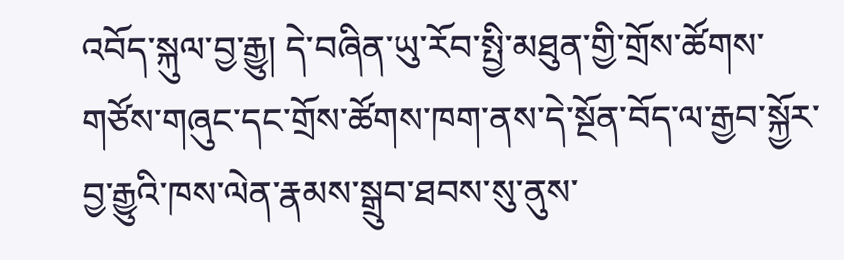འབོད་སྐུལ་བྱ་རྒྱུ། དེ་བཞིན་ཡུ་རོབ་སྤྱི་མཐུན་གྱི་གྲོས་ཚོགས་གཙོས་གཞུང་དང་གྲོས་ཚོགས་ཁག་ནས་དེ་སྔོན་བོད་ལ་རྒྱབ་སྐྱོར་བྱ་རྒྱུའི་ཁས་ལེན་རྣམས་སྒྲུབ་ཐབས་སུ་ནུས་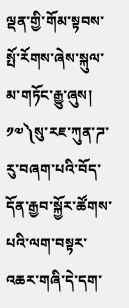ལྡན་གྱི་གོམ་སྟབས་སྤོ་རོགས་ཞེས་སྐུལ་མ་གཏོང་རྒྱུ་ཞུས།
༡༧༽སུ་རཇ་ཀུན་ཌ་རུ་བཞག་པའི་བོད་དོན་རྒྱབ་སྐྱོར་ཚོགས་པའི་ལག་བསྟར་འཆར་གཞི་དེ་དག་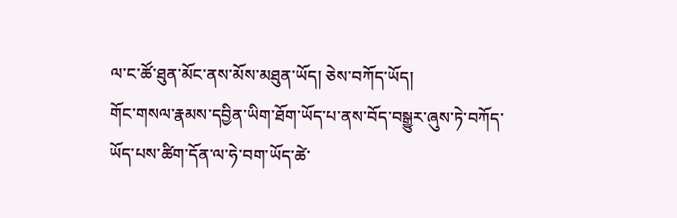ལ་ང་ཚོ་ཐུན་མོང་ནས་མོས་མཐུན་ཡོད། ཅེས་བཀོད་ཡོད།
གོང་གསལ་རྣམས་དབྱིན་ཡིག་ཐོག་ཡོད་པ་ནས་བོད་བསྒྱུར་ཞུས་ཏེ་བཀོད་ཡོད་པས་ཚིག་དོན་ལ་ཧེ་བག་ཡོད་ཚེ་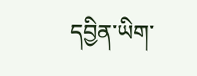དབྱིན་ཡིག་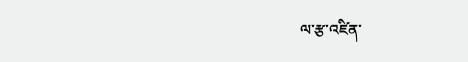ལ་རྩ་འཛིན་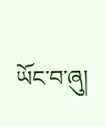ཡོང་བ་ཞུ།